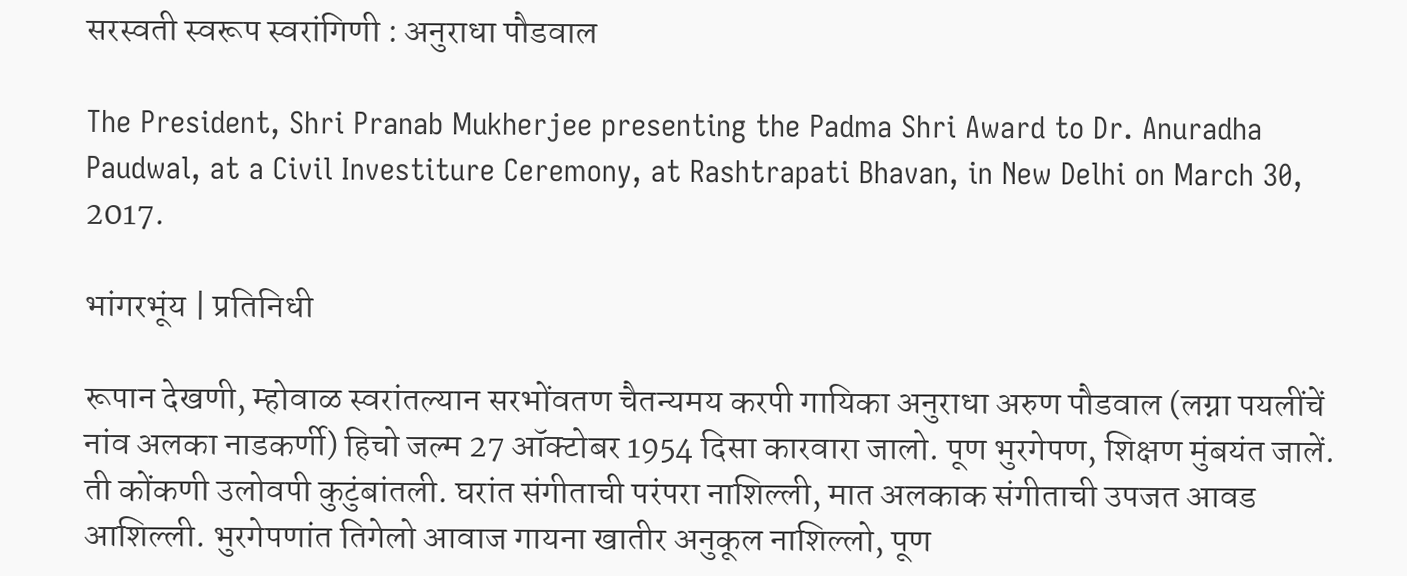सरस्वती स्वरूप स्वरांगिणी : अनुराधा पौडवाल

The President, Shri Pranab Mukherjee presenting the Padma Shri Award to Dr. Anuradha Paudwal, at a Civil Investiture Ceremony, at Rashtrapati Bhavan, in New Delhi on March 30, 2017.

भांगरभूंय | प्रतिनिधी

रूपान देखणी, म्होवाळ स्वरांतल्यान सरभोंवतण चैतन्यमय करपी गायिका अनुराधा अरुण पौडवाल (लग्ना पयलींचें नांव अलका नाडकर्णी) हिचो जल्म 27 ऑक्टोबर 1954 दिसा कारवारा जालो. पूण भुरगेपण, शिक्षण मुंबयंत जालें. ती कोंकणी उलोवपी कुटुंबांतली. घरांत संगीताची परंपरा नाशिल्ली, मात अलकाक संगीताची उपजत आवड आशिल्ली. भुरगेपणांत तिगेलो आवाज गायना खातीर अनुकूल नाशिल्लो, पूण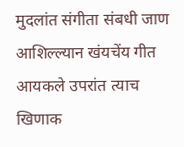मुदलांत संगीता संबधी जाण आशिल्ल्यान खंयचेंय गीत आयकले उपरांत त्याच खिणाक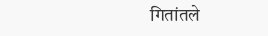गितांतले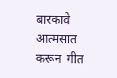बारकावे आत्मसात करून  गीत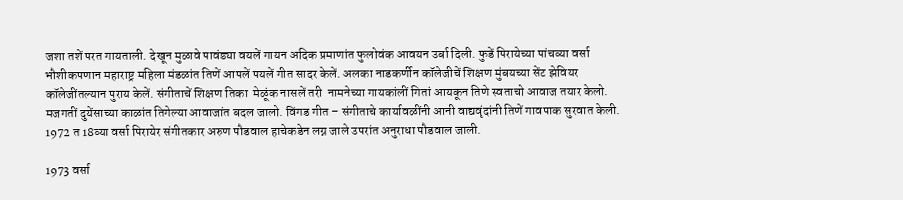जशा तशें परत गायताली. देखून मुळावे पावंड्या वयलें गायन अदिक प्रमाणांत फुलोवंक आवयन उर्बा दिली. फुडें पिरायेच्या पांचव्या वर्सा भौशीकपणान महाराष्ट्र महिला मंडळांत तिणें आपलें पयलें गीत सादर केलें. अलका नाडकर्णीन कॉलेजीचें शिक्षण मुंबयच्या सेंट झेवियर कॉलेजींतल्यान पुराय केलें. संगीताचें शिक्षण तिका  मेळूंक नासलें तरी  नामनेच्या गायकांलीं गितां आयकून तिणे स्वताचो आवाज तयार केलो. मजगतीं दुयेंसाच्या काळांत तिगेल्या आवाजांत बदल जालो. विंगड गीत – संगीताचे कार्यावळींनी आनी वाद्यवृंदांनी तिणें गावपाक सुरवात केली. 1972 त 18व्या वर्सा पिरायेर संगीतकार अरुण पौडवाल हाचेकडेन लग्न जाले उपरांत अनुराधा पौडवाल जाली.

1973 वर्सा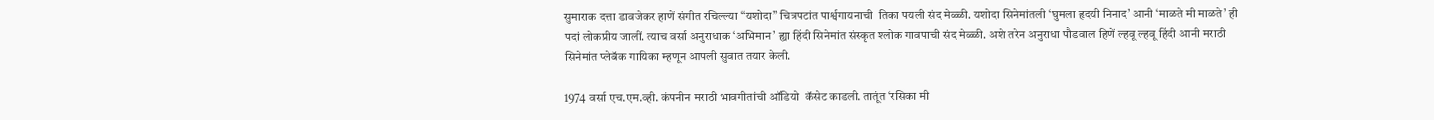सुमाराक दत्ता डावजेकर हाणें संगीत रचिल्ल्या “यशोदा” चित्रपटांत पार्श्वगायनाची  तिका पयली संद मेळ्ळी. यशोदा सिनेमांतली ‘घुमला हृदयी निनाद’ आनी ‘माळते मी माळते’ ही पदां लोकप्रीय जालीं. त्याच वर्सा अनुराधाक ‘अभिमान’ ह्या हिंदी सिनेमांत संस्कृत श्लोक गावपाची संद मेळ्ळी. अशे तरेन अनुराधा पौडवाल हिणें ल्हवू ल्हवू हिंदी आनी मराठी सिनेमांत प्लेबॅक गायिका म्हणून आपली सुवात तयार केली.

1974 वर्सा एच.एम.व्ही. कंपनीन मराठी भावगीतांची ऑडियो  कॅसेट काडली. तातूंत ‘रसिका मी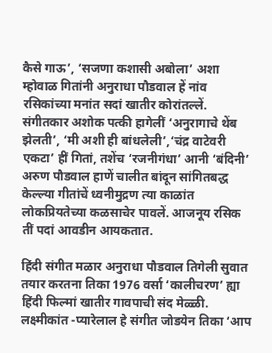कैसे गाऊ’, ‘सजणा कशासी अबोला’ अशा म्होवाळ गितांनी अनुराधा पौडवाल हें नांव रसिकांच्या मनांत सदां खातीर कोरांतल्लें. संगीतकार अशोक पत्की हागेलीं ‘अनुरागाचे थेंब झेलती’, ‘मी अशी ही बांधलेली’,‘चंद्र वाटेवरी एकटा’ हीं गितां, तशेंच ‘रजनीगंधा’ आनी ‘बंदिनी’ अरुण पौडवाल हाणें चालीत बांदून सांगितबद्ध केल्ल्या गीतांचें ध्वनीमुद्रण त्या काळांत लोकप्रियतेच्या कळसाचेर पावलें. आजनूय रसिक तीं पदां आवडीन आयकतात.

हिंदी संगीत मळार अनुराधा पौडवाल तिगेली सुवात तयार करतना तिका 1976 वर्सा ‘कालीचरण’ ह्या हिंदी फिल्मां खातीर गावपाची संद मेळ्ळी. लक्ष्मीकांत -प्यारेलाल हे संगीत जोडयेन तिका ‘आप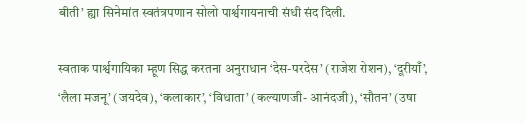बीती’ ह्या सिनेमांत स्वतंत्रपणान सोलो पार्श्वगायनाची संधी संद दिली.

स्वताक पार्श्वगायिका म्हूण सिद्ध करतना अनुराधान ‘देस-परदेस’ (राजेश रोशन), ‘दूरीयाँ’, ‘लैला मजनू’ (जयदेव), ‘कलाकार’, ‘विधाता’ (कल्याणजी- आनंदजी), ‘सौतन’ (उषा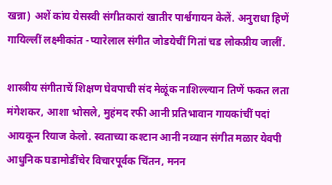खन्ना) अशें कांय येसस्वी संगीतकारां खातीर पार्श्वगायन केलें. अनुराधा हिणें गायिल्लीं लक्ष्मीकांत -प्यारेलाल संगीत जोडयेचीं गितां चड लोकप्रीय जालीं.

शास्त्रीय संगीताचें शिक्षण घेवपाची संद मेळूंक नाशिल्ल्यान तिणें फकत लता मंगेशकर, आशा भोसले, मुहंमद रफी आनी प्रतिभावान गायकांचीं पदां आयकून रियाज केलो. स्वताच्या कश्टान आनी नव्यान संगीत मळार येवपी आधुनिक घडामोडींचेर विचारपूर्वक चिंतन, मनन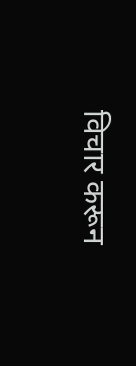विचार करून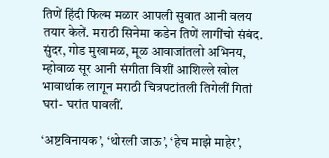तिणें हिंदी फिल्म मळार आपली सुवात आनी वलय तयार केलें. मराठी सिनेमा कडेन तिणें लागींचो संबंद. सुंदर, गोड मुखामळ, मूळ आवाजांतलो अभिनय, म्होवाळ सूर आनी संगीता विशीं आशिल्ले खोल भावार्थाक लागून मराठी चित्रपटांतली तिगेलीं गितां घरां- घरांत पावलीं.

‘अष्टविनायक’, ‘थोरली जाऊ’, ‘हेच माझे माहेर’,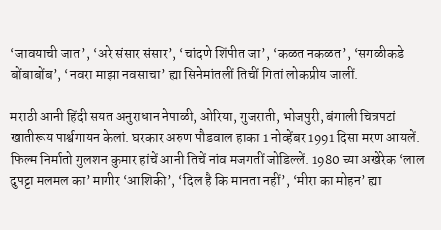‘जावयाची जात’, ‘अरे संसार संसार’, ‘चांदणे शिंपीत जा’, ‘कळत नकळत’, ‘सगळीकडे बोंबाबोंब’, ‘नवरा माझा नवसाचा’ ह्या सिनेमांतलीं तिचीं गितां लोकप्रीय जालीं.

मराठी आनी हिंदी सयत अनुराधान नेपाळी, ओरिया, गुजराती, भोजपुरी, बंगाली चित्रपटां खातीरूय पार्श्वगायन केलां. घरकार अरुण पौडवाल हाका 1 नोव्हेंबर 1991 दिसा मरण आयलें. फिल्म निर्मातो गुलशन कुमार हांचें आनी तिचें नांव मजगतीं जोडिल्लें. 1980 च्या अखेरेक ‘लाल दुपट्टा मलमल का’ मागीर ‘आशिकी’, ‘दिल है कि मानता नहीं’, ‘मीरा का मोहन’ ह्या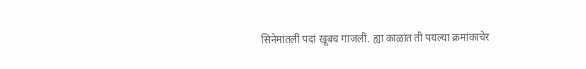सिनेमांतलीं पदां खूबच गाजलीं. ह्या काळांत ती पयल्या क्रमांकाचेर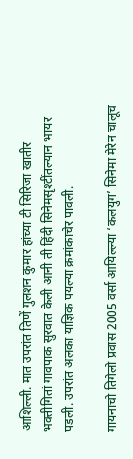आशिल्ली. मात उपरांत तिणें गुलशन कुमार हांच्या टी सिरिजा खातीर भक्तीगितां गावपाक सुरवात केली आनी ती हिंदी सिनेमसृश्टींतल्यान भायर पडली. उपरांत अलका याज्ञिक पयल्या क्रमांकाचेर पावली.

गायनाचो तिगेलो प्रवास 2005 वर्सा आयिल्ल्या ‘कलयुग’ सिनेमा मेरेन चालूच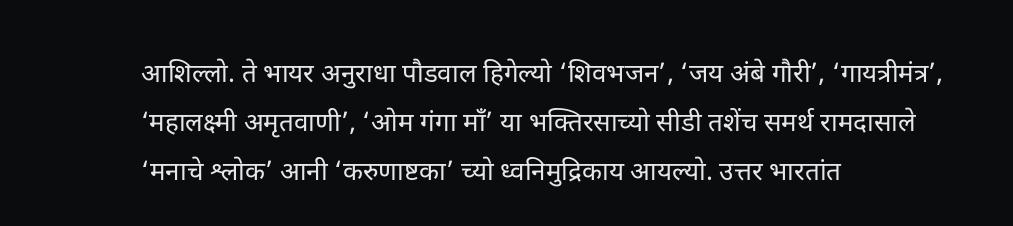आशिल्लो. ते भायर अनुराधा पौडवाल हिगेल्यो ‘शिवभजन’, ‘जय अंबे गौरी’, ‘गायत्रीमंत्र’, ‘महालक्ष्मी अमृतवाणी’, ‘ओम गंगा माँ’ या भक्तिरसाच्यो सीडी तशेंच समर्थ रामदासाले ‘मनाचे श्लोक’ आनी ‘करुणाष्टका’ च्यो ध्वनिमुद्रिकाय आयल्यो. उत्तर भारतांत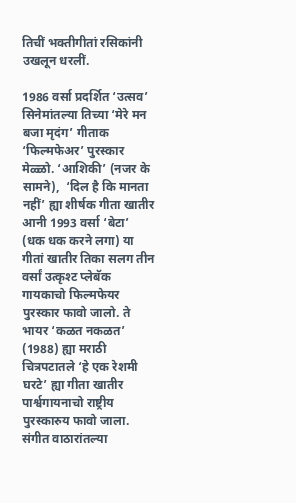तिचीं भक्तीगीतां रसिकांनी उखलून धरलीं.

1986 वर्सा प्रदर्शित ‘उत्सव’ सिनेमांतल्या तिच्या ‘मेरे मन बजा मृदंग’ गीताक ‘फिल्मफेअर’ पुरस्कार मेळ्ळो. ‘आशिकी’ (नजर के सामने),  ‘दिल है कि मानता नहीं’ ह्या शीर्षक गीता खातीर आनी 1993 वर्सा ‘बेटा’ (धक धक करने लगा) या गीतां खातीर तिका सलग तीन वर्सां उत्कृश्ट प्लेबॅक गायकाचो फिल्मफेयर पुरस्कार फावो जालो. ते भायर ‘कळत नकळत’ (1988) ह्या मराठी चित्रपटातले ‘हे एक रेशमी घरटे’ ह्या गीता खातीर पार्श्वगायनाचो राष्ट्रीय पुरस्कारुय फावो जाला. संगीत वाठारांतल्या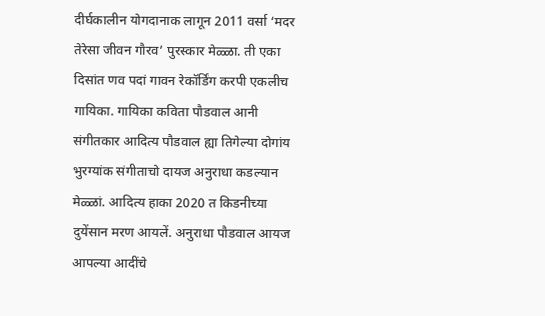दीर्घकालीन योगदानाक लागून 2011 वर्सा ‘मदर तेरेसा जीवन गौरव’ पुरस्कार मेळ्ळा. ती एका दिसांत णव पदां गावन रेकॉर्डिंग करपी एकलीच गायिका. गायिका कविता पौडवाल आनी संगीतकार आदित्य पौडवाल ह्या तिगेल्या दोगांय भुरग्यांक संगीताचो दायज अनुराधा कडल्यान मेळ्ळां. आदित्य हाका 2020 त किडनीच्या दुयेंसान मरण आयलें. अनुराधा पौडवाल आयज आपल्या आदींचे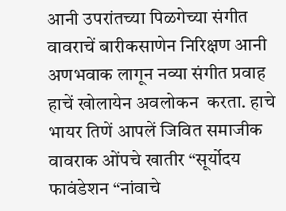आनी उपरांतच्या पिळगेच्या संगीत वावराचें बारीकसाणेन निरिक्षण आनी अणभवाक लागून नव्या संगीत प्रवाह हाचें खोलायेन अवलोकन  करता. हाचे भायर तिणें आपलें जिवित समाजीक वावराक ओंपचे खातीर “सूर्योदय फावंडेशन “नांवाचे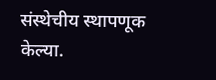संस्थेचीय स्थापणूक केल्या.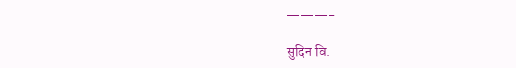———-

सुदिन वि.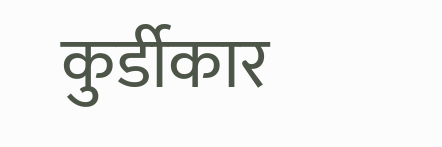कुर्डीकार